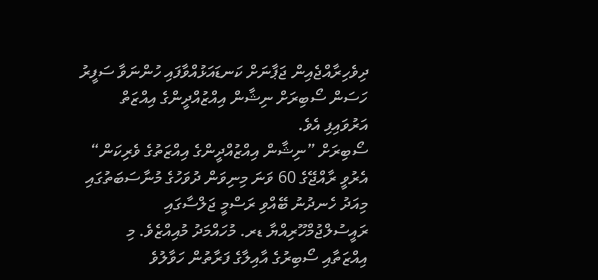ދިވެހިރާއްޖެއިން ޖަޕާނަށް ކަނޑައަޅުއްވާފައި ހުންނަވާ ސަފީރު ހަސަން ސޯބިރަށް ނިޝާން އިއްޒުއްދީންގެ އިއްޒަތް އަރުވައިފި އެވެ.
ސޯބިރަށް ”ނިޝާން އިއްޒުއްދީންގެ އިއްޒަތުގެ ވެރިކަން“ އެރުވީ ރާއްޖޭގެ 60 ވަނަ މިނިވަން ދުވަހުގެ މުނާސަބަތުގައި މިއަދު ހެނދުނު ބޭއްވި ރަސްމީ ޖަލްސާގައި ރައީސުލްޖުމްހޫރިއްޔާ ޑރ. މުހައްމަދު މުއިއްޒެވެ. މި އިއްޒަތާއި ސޯބިރުގެ އާއިލާގެ ފަރާތުން ހަވާލުވެ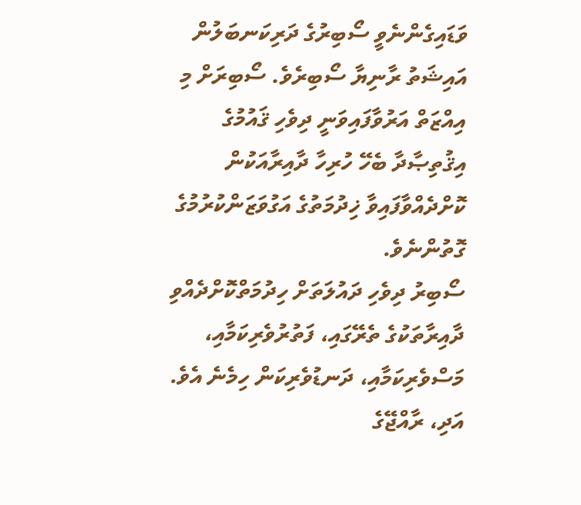ވަޑައިގެންނެވީ ސޯބިރުގެ ދަރިކަނބަލުން އައިޝަތު ރާނިޔާ ސޯބިރެވެ. ސޯބިރަށް މި އިއްޒަތް އަރުވާފައިވަނީ ދިވެހި ޤައުމުގެ އިޤުތިޞާދާ ބެހޭ ހުރިހާ ދާއިރާއަކުން ކޮށްދެއްވާފައިވާ ޚިދުމަތުގެ އަގުވަޒަންކުރުމުގެ ގޮތުންނެވެ.
ސޯބިރު ދިވެހި ދައުލަތަށް ހިދުމަތްކޮށްދެއްވި ދާއިރާތަކުގެ ތެރޭގައި، ފަތުރުވެރިކަމާއި، މަސްވެރިކަމާއި، ދަނޑުވެރިކަން ހިމެނެ އެވެ. އަދި، ރާއްޖޭގެ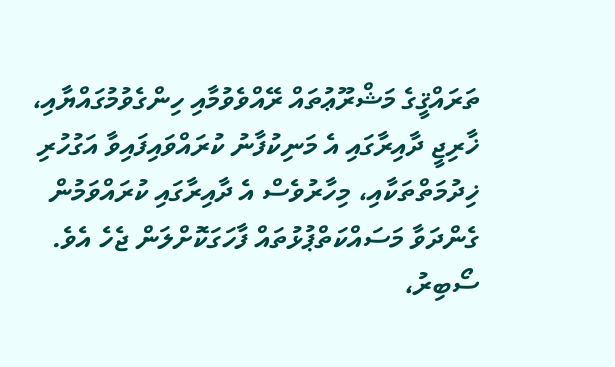ތަރައްޤީގެ މަޝްރޫޢުތައް ރޭއްވެވުމާއި ހިންގެވުމުގައްޔާއި، ޚާރިޖީ ދާއިރާގައި އެ މަނިކުފާނު ކުރައްވައިފައިވާ އަގުހުރި ޚިދުމަތްތަކާއި، މިހާރުވެސް އެ ދާއިރާގައި ކުރައްވަމުން ގެންދަވާ މަސައްކަތްޕުޅުތައް ފާހަގަކޮށްލަން ޖެހެ އެވެ.
ސޯބިރު،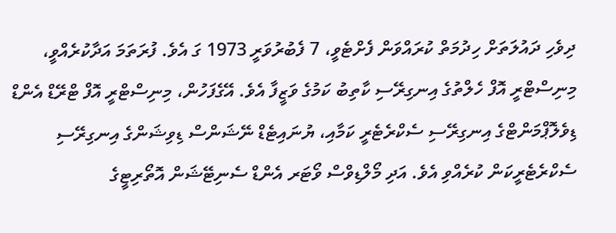ދިވެހި ދައުލަތަށް ހިދުމަތް ކުރައްވަން ފެށްޓެވީ، 7 ފެބުރުވަރީ 1973 ގަ އެވެ. ފުރަތަމަ އަދާކުރެއްވީ، މިނިސްޓްރީ އޮފް ހެލްތުގެ އިނގިރޭސި ކާތިބު ކަމުގެ ވަޒީފާ އެވެ. އޭގެފަހުން، މިނިސްޓްރީ އޮފް ޓްރޭޑް އެންޑް ޑިވެލޮޕްމަންޓްގެ އިނގިރޭސި ސެކްރެޓެރީ ކަމާއި، ޔުނައިޓެޑް ނޭޝަންސް ޑިވިޝަންގެ އިނގިރޭސި ސެކްރެޓެރީކަން ކުރެއްވި އެވެ. އަދި މޯލްޑިވްސް ވޯޓަރ އެންޑް ސެނިޓޭޝަން އޮތޯރިޓީގެ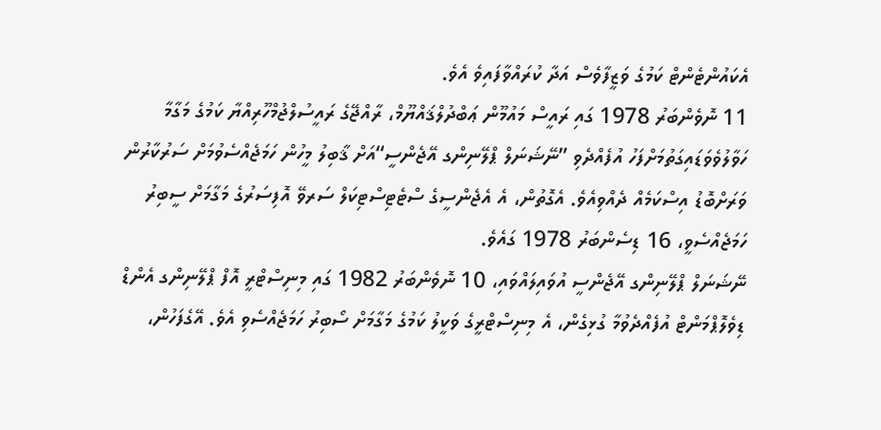އެކައުންޓެންޓް ކަމުގެ ވަޒީފާވެސް އަދާ ކުރައްވާފައިވެ އެވެ.
11 ނޮވެންބަރު 1978 ގައި ރައީސް މައުމޫން ޢަބްދުލްޤައްޔޫމް، ރާއްޖޭގެ ރައީސުލްޖުމްހޫރިއްޔާ ކަމުގެ މަގާމާ ހަވާލުވެވަޑައިގަތުމަށްފަހު އުފެއްދެވި ”ނޭޝަނަލް ޕްލޭނިންގ އޭޖެންސީ“އަށް ޤާބިލު މީހުން ހަމަޖެއްސެވުމަށް ސަރުކާރުން ވަރަށްބޮޑު އިސްކަމެއް ދެއްވިއެވެ. އެގޮތުން، އެ އެޖެންސީގެ ސްޓެޓިސްޓިކަލް ސަރވޭ އޮފިސަރުގެ މަގާމަށް ސީބިރު ހަމަޖެއްސެވީ، 16 ޑިސެންބަރު 1978 ގައެވެ.
ނޭޝަނަލް ޕްލޭނިންގ އޭޖެންސީ އުވައިލައްވައި، 10 ނޮވެންބަރު 1982 ގައި މިނިސްޓްރީ އޮފް ޕްލޭނިންގ އެންޑް ޑިވެލޮޕްމަންޓް އުފެއްދެވުމާ ގުޅިގެން، އެ މިނިސްޓްރީގެ ވަކީލު ކަމުގެ މަގާމަށް ސޯބިރު ހަމަޖެއްސެވި އެވެ. އޭގެފަހުން،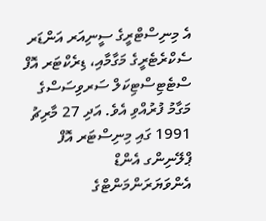އެ މިނިސްޓްރީގެ ސީނިއަރ އަންޑަރ ސެކްރެޓެރީގެ މަގާމާއި، ޑިރެކްޓަރ އޮފް ސްޓެޓިސްޓިކަލް ސަރވިސަސްގެ މަގާމު ފުރުއްވި އެވެ. އަދި 27 މާރިޗު 1991 ގައި މިނިސްޓަރ އޮފް ޕްލޭނިންގ އެންޑް އެންވަޔަރަންމަންޓްގެ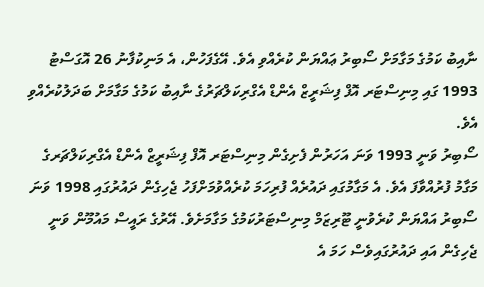ނާއިބު ކަމުގެ މަގާމަށް ސޯބިރު ޢައްޔަން ކުރެއްވި އެވެ. އޭގެފަހުން، އެ މަނިކުފާނު 26 އޮގަސްޓު 1993 ގައި މިނިސްޓަރ އޮފް ފިޝަރީޒް އެންޑް އެގްރިކަލްޗަރުގެ ނާއިބު ކަމުގެ މަގާމަށް ބަދަލުކުރެއްވި އެވެ.
ސޯބިރު ވަނީ 1993 ވަނަ އަހަރުން ފެށިގެން މިނިސްޓަރ އޮފް ފިޝަރީޒް އެންޑް އެގްރިކަލްޗަރގެ މަގާމު ފުރުއްވާފަ އެވެ. އެ މަގާމުގައި ދައުރެއް ފުރިހަމަ ކުރެއްވުމަށްފަހު ޖެހިގެން ދައުރުގައި 1998 ވަނަ ސޯބިރު އައްޔަން ކުރެވުނީ ޓޫރިޒަމް މިނިސްޓަރުކަމުގެ މަގާމަށެވެ. އޭރުގެ ރައީސް މައުމޫން ވަނީ ޖެހިގެން އައި ދައުރުގައިވެސް ހަމަ އެ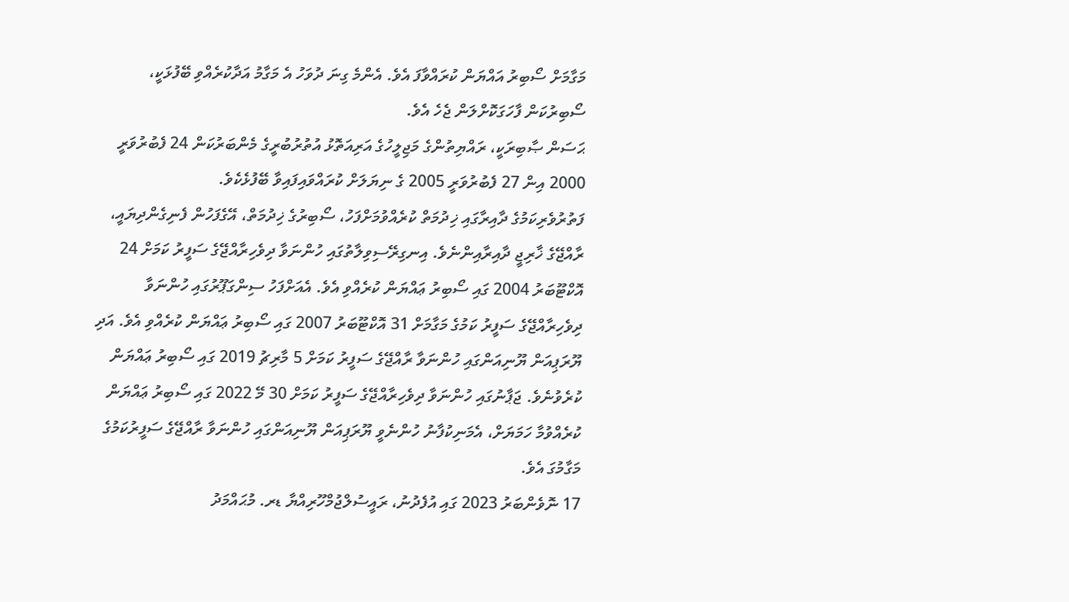މަގާމަށް ސޯބިރު އައްޔަން ކުރައްވާފަ އެވެ. އެންމެ ގިނަ ދުވަހު އެ މަގާމު އަދާކުރެއްވި ބޭފުޅަކީ، ސޯބިރުކަން ފާހަގަކޮށްލަން ޖެހެ އެވެ.
ޙަސަން ޞާބިރަކީ، ރައްޔިތުންގެ މަޖިލީހުގެ އަރިއަތޮޅު އުތުރުބުރީގެ މެންބަރުކަން 24 ފެބުރުވަރީ 2000 އިން 27 ފެބުރުވަރީ 2005 ގެ ނިޔަލަށް ކުރައްވައިފައިވާ ބޭފުޅެކެވެ.
ފަތުރުވެރިކަމުގެ ދާއިރާގައި ޚިދުމަތް ކުރެއްވުމަށްފަހު، ސޯބިރުގެ ޚިދުމަތް، އޭގެފަހުން ފެނިގެންދިޔައީ، ރާއްޖޭގެ ޚާރިޖީ ދާއިރާއިންނެވެ. އިނގިރޭސިވިލާތުގައި ހުންނަވާ ދިވެހިރާއްޖޭގެ ސަފީރު ކަމަށް 24 އޮކްޓޫބަރު 2004 ގައި ސޯބިރު ޢައްޔަން ކުރެއްވި އެވެ. އެއަށްފަހު ސިންގަޕޫރުގައި ހުންނަވާ ދިވެހިރާއްޖޭގެ ސަފީރު ކަމުގެ މަގާމަށް 31 އޮކްޓޫބަރު 2007 ގައި ސޯބިރު ޢައްޔަން ކުރެއްވި އެވެ. އަދި ޔޫރަޕިއަން ޔޫނިއަންގައި ހުންނަވާ ރާއްޖޭގެ ސަފީރު ކަމަށް 5 މާރިޗު 2019 ގައި ސޯބިރު ޢައްޔަން ކުރެވުނެވެ. ޖަޕާނުގައި ހުންނަވާ ދިވެހިރާއްޖޭގެ ސަފީރު ކަމަށް 30 މޭ 2022 ގައި ސޯބިރު ޢައްޔަން ކުރެއްވުމާ ހަމަޔަށް، އެމަނިކުފާނު ހުންނެވީ ޔޫރަޕިއަން ޔޫނިއަންގައި ހުންނަވާ ރާއްޖޭގެ ސަފީރުކަމުގެ މަގާމުގަ އެވެ.
17 ނޮވެންބަރު 2023 ގައި އުފެދުނު، ރައީސުލްޖުމްހޫރިއްޔާ ޑރ. މުޙައްމަދު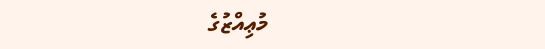މުޢިއްޒުގެ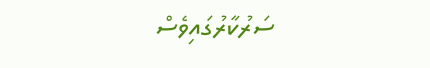ސަރުކާރުގައިވެސް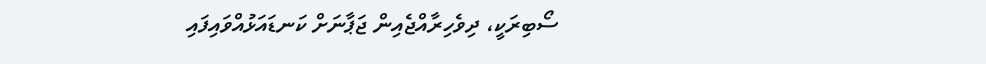ސޯބިރަކީ، ދިވެހިރާއްޖެއިން ޖަޕާނަށް ކަނޑައަޅުއްވައިފައި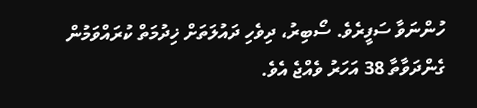ހުންނަވާ ސަފީރެވެ. ސޯބިރު، ދިވެހި ދައުލަތަށް ޚިދުމަތް ކުރައްވަމުން ގެންދަވާތާ 38 އަހަރު ވެއްޖެ އެވެ.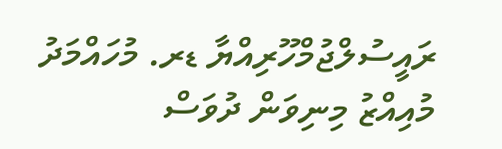ރައީސުލްޖުމްހޫރިއްޔާ ޑރ. މުހައްމަދު މުއިއްޒު މިނިވަން ދުވަސް